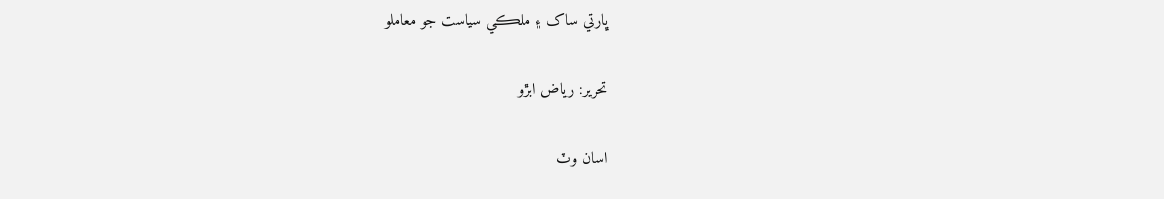ڀارتي ساک ۽ ملڪي سياست جو معاملو

تحرير: رياض ابڙو

اسان وٽ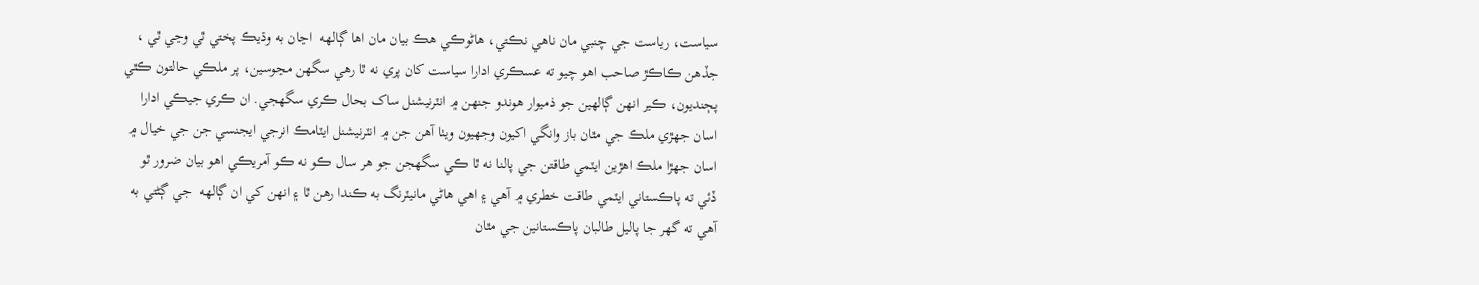سياست، رياست جي چنبي مان ناهي نڪتي، هاڻوڪي هڪ بيان مان اها ڳالھه  اڃان به وڌيڪ پختي ٿي وڃي ٿي ، جڏهن ڪاڪڙ صاحب اهو چيو ته عسڪري ادارا سياست کان پري نه ٿا رهي سگهن مڃوسين، پر ملڪي حالتون ڪٿي پڄنديون، ڪير انهن ڳالهين جو ذميوار هوندو جنهن ۾ انٽرنيشنل ساک بحال ڪري سگهجي. ان ڪري جيڪي ادارا اسان جهڙي ملڪ جي مٿان باز وانگي اکيون وجهيون ويٺا آهن جن ۾ انٽرنيشنل ايٽامڪ انرجي ايجنسي جن جي خيال ۾ اسان جهڙا ملڪ اهڙين ايٽمي طاقتن جي پالنا نه ٿا ڪي سگهجن جو هر سال ڪو نه ڪو آمريڪي اهو بيان ضرور ٿو ڏئي ته پاڪستاني ايٽمي طاقت خطري ۾ آهي ۽ اهي هاڻي مانيٽرنگ به ڪندا رهن ٿا ۽ انهن کي ان ڳالھه  جي ڳڻتي به آهي ته گهر جا پاليل طالبان پاڪستانين جي مٿان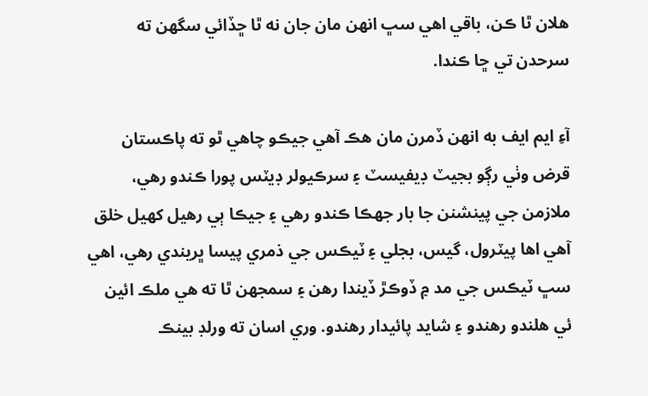هلان ٿا ڪن، باقي اهي سڀ انهن مان جان نه ٿا ڇڏائي سگهن ته سرحدن تي ڇا ڪندا.

آءِ ايم ايف به انهن ڏمرن مان هڪ آهي جيڪو چاهي ٿو ته پاڪستان قرض وٺي رڳو بجيٽ ڊيفيسٽ ۽ سرڪيولر ڊيٽس پورا ڪندو رهي، ملازمن جي پينشنن جا بار جهڪا ڪندو رهي ۽ جيڪا ٻي رهيل کهيل خلق آهي اها پيٽرول، گيس، بجلي ۽ ٽيڪس جي ذمري پيسا ڀريندي رهي، اهي سڀ ٽيڪس جي مد ۾ ڏوڪڙ ڏيندا رهن ۽ سمجهن ٿا ته هي ملڪ ائين ئي هلندو رهندو ۽ شايد پائيدار رهندو. وري اسان ته ورلڊ بينڪ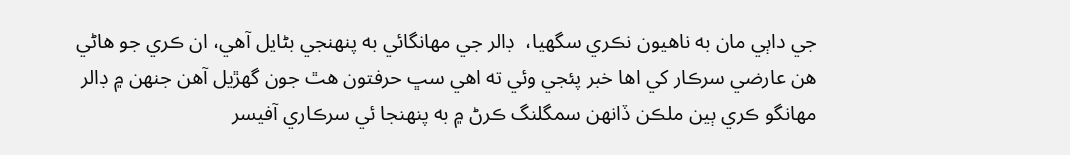جي داٻي مان به ناهيون نڪري سگهيا،  ڊالر جي مهانگائي به پنهنجي بڻايل آهي، ان ڪري جو هاڻي هن عارضي سرڪار کي اها خبر پئجي وئي ته اهي سڀ حرفتون هٿ جون گهڙيل آهن جنهن ۾ ڊالر مهانگو ڪري ٻين ملڪن ڏانهن سمگلنگ ڪرڻ ۾ به پنهنجا ئي سرڪاري آفيسر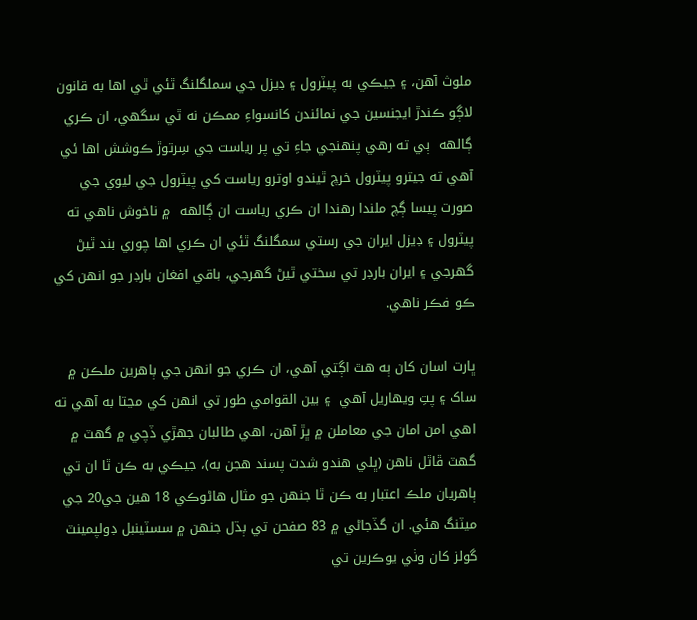ملوث آهن، ۽ جيڪي به پيٽرول ۽ ڊيزل جي سملگلنگ ٿئي ٿي اها به قانون لاڳو ڪندڙ ايجنسين جي نمائندن کانسواءِ ممڪن نه ٿي سگهي، ان ڪري ڳالھه  ٻي ته رهي پنهنجي جاءِ تي پر رياست جي سِرتوڙ ڪوشش اها ئي آهي ته جيترو پيٽرول خرچ ٿيندو اوترو رياست کي پيٽرول جي ليوي جي صورت پيسا ڳچ ملندا رهندا ان ڪري رياست ان ڳالھه  ۾ ناخوش ناهي ته پيٽرول ۽ ڊيزل ايران جي رستي سمگلنگ ٿئي ان ڪري اها چوري بند ٿيڻ گهرجي ۽ ايران بارڊر تي سختي ٿيڻ گهرجي، باقي افغان بارڊر جو انهن کي ڪو فڪر ناهي.

ڀارت اسان کان ٻه هٿ اڳتي آهي، ان ڪري جو انهن جي ٻاهرين ملڪن ۾ ساک ۽ پتِ ويهاريل آهي  ۽ بين القوامي طور تي انهن کي مڃتا به آهي ته اهي امن امان جي معاملن ۾ ڀڙ آهن، اهي طالبان جهڙي ڏچي ۾ گهٽ ۾ گھٽ ڦاٿل ناهن (ڀلي هندو شدت پسند هجن به)، جيڪي به ڪن ٿا ان تي ٻاهريان ملڪ اعتبار به ڪن ٿا جنهن جو مثال هاڻوڪي 18 هين جي20 جي ميٽنگ هئي. ان گڏجاڻي ۾ 83 صفحن تي ٻڌل جنهن ۾ سسٽينبل ڊولپمينٽ گولز کان وٺي يوڪرين تي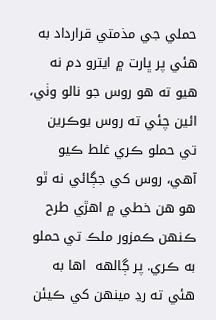حملي جي مذمتي قرارداد به هئي پر ڀارت ۾ ايترو دم نه هيو ته هو روس جو نالو وٺي، ائين چئي ته روس يوڪرين تي حملو ڪري غلط ڪيو آهي، روس کي جڳائي نه ٿو هو هن خطي ۾ اهڙي طرح ڪنهن ڪمزور ملڪ تي حملو به ڪري. پر ڳالھه  اها به هئي ته رڍ مينهن کي ڪيئن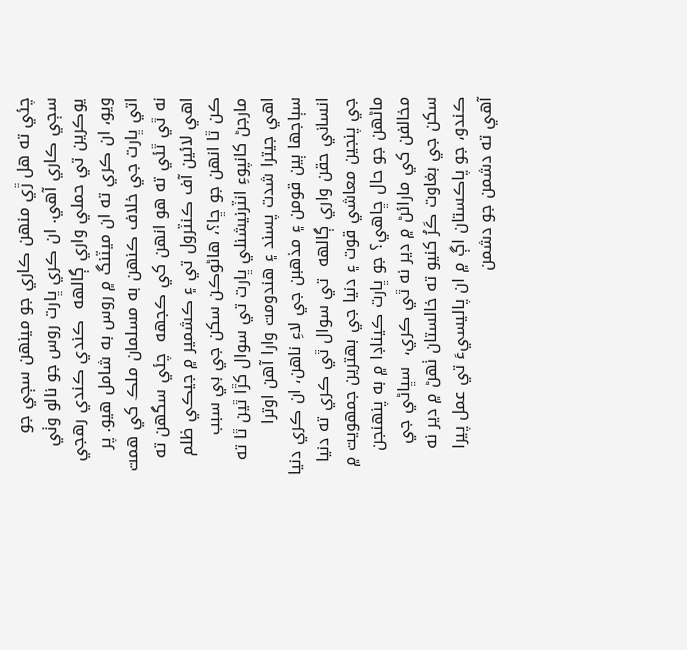چئي ته هل ڙي منهن ڪاري جو مينهن سڄي جو سڄي ڪاري آهي. ان ڪري ڀارت روس جو نالو وٺي يوڪرين تي حملي واري ڳالھه  ڪندي ڪندي رهجي ويو، ان ڪري ته ان ميٽنگ ۾ روس به شامل هيو. پر اتي ڀارت جي خلاف ڪنهن به مسلمان ملڪ کي همت نه ٿي ٿئي ته هو انهن کي ڪجھه  چئي سگهن ته اهي لائين آف ڪنٽرول تي ۽ ڪشمير ۾ جيڪي ظلم ڪن ٿا انهن جو ڇا؟، هاڻوڪن سکن جي بي سبب مارجڻ کانپوءِ انٽرنيشنلي ڀارت تي سوال کڙا ٿين ٿا ته اهي جيترا شدت پسند ۽ هندومت وارا آهن اوترا سٻاجها ٻين قومن ۽ مذهبن جي لاءِ ناهن، ان ڪري دنيا انساني حقن واري ڳالھه  تي سوال ٿي ڪري ته دنيا جي پنجين معاشي قوت ۽ دنيا جي بهترين جمهويت ۾ ماڻهن جو حال ڇاهي؟ جو ڀارت ڪيناڊا ۾ به پنهنجن مخالفن کي مارائڻ ۾ دير نه ٿي ڪري،  سڀاڻي جي سکن جي بغاوت ڪَرُ کنيو ته خالستان ٺهڻ ۾ دير نه ڪندو، جو پاڪستان اڳ ۾ ان پاليسيءَ تي عمل پيرا آهي ته دشمن جو دشمن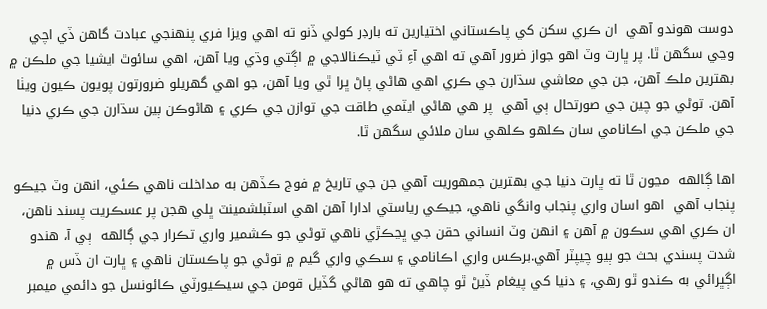دوست هوندو آهي  ان ڪري سکن کي پاڪستاني اختيارين ته بارڊر کولي ڏنو ته اهي ويزا فري پنهنجي عبادت گاهن ڏي اچي وڃي سگهن ٿا. پر ڀارت وٽ اهو جواز ضرور آهي ته اهي آءِ ٽي ٽيڪنالاجي ۾ اڳتي وڌي ويا آهن، اهي سائوٿ ايشيا جي ملڪن ۾ بهترين ملڪ آهن، جن جي معاشي سڌارن جي ڪري اهي هاڻي پاڻ ڀرا ٿي ويا آهن، جو اهي گهريلو ضرورتون پويون ڪيون ويٺا آهن. توڻي جو چين جي صورتحال ٻي آهي  پر هي هاڻي ايٽمي طاقت جي توازن جي ڪري ۽ هاڻوڪن ٻين سڌارن جي ڪري دنيا جي ملڪن جي اڪانامي سان ڪلهو ڪلهي سان ملائي سگهن ٿا.

اها ڳالھه  مڃون ٿا ته ڀارت دنيا جي بهترين جمهوريت آهي جن جي تاريخ ۾ فوج ڪڏهن به مداخلت ناهي ڪئي، انهن وٽ جيڪو پنجاب آهي  اهو اسان واري پنجاب وانگي ناهي، جيڪي رياستي ادارا آهن اهي اسٽبلشمينٽ ڀلي هجن پر عسڪريت پسند ناهن، ان ڪري اهي سڪون ۾ آهن ۽ انهن وٽ انساني حقن جي ڀڃڪڙي ناهي توڻي جو ڪشمير واري تڪرار جي ڳالھه  ٻي آ، هندو شدت پسندي بحث جو ٻيو چيپٽر آهي.برڪس واري اڪانامي ۽ سڪي واري گيم ۾ توڻي جو پاڪستان ناهي ۽ ڀارت ان ڏس ۾ اڳڀرائي به ڪندو ٿو رهي، ۽ دنيا کي پيغام ڏيڻ ٿو چاهي ته هو هاڻي گڏيل قومن جي سيڪيورٽي ڪائونسل جو دائمي ميمبر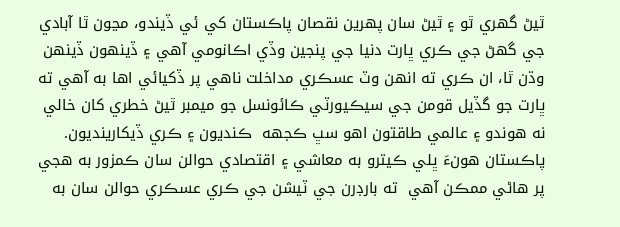ٿيڻ گهري ٿو ۽ ٿيڻ سان پهرين نقصان پاڪستان کي ئي ڏيندو، مڃون ٿا آبادي جي گهڻ جي ڪري ڀارت دنيا جي پنجين وڏي اڪانومي آهي ۽ ڏينهون ڏينهن وڌن ٿا، ان ڪري ته انهن وٽ عسڪري مداخلت ناهي پر ڏکيائي اها به آهي ته ڀارت جو گڏيل قومن جي سيڪيورٽي ڪائونسل جو ميمبر ٿيڻ خطري کان خالي نه هوندو ۽ عالمي طاقتون اهو سڀ ڪجھه  ڪنديون ۽ ڪري ڏيکارينديون. پاڪستان هونءَ ڀلي ڪيترو به معاشي ۽ اقتصادي حوالن سان ڪمزور به هجي پر هاڻي ممڪن آهي  ته بارڊرن جي ٽيشن جي ڪري عسڪري حوالن سان به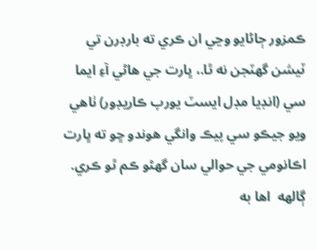ڪمزور ڄاڻايو وڃي ان ڪري ته بارڊرن تي ٽيشن گهٽجن نه ٿا.، ڀارت جي هاڻي آءِ ايما سي (انڊيا مڊل ايسٽ يورپ ڪاريڊور) ٺاهي ويو جيڪو سي پيڪ وانگي هوندو ڇو ته ڀارت اڪانومي جي حوالي سان گهڻو ڪم ٿو ڪري. ڳالھه  اها به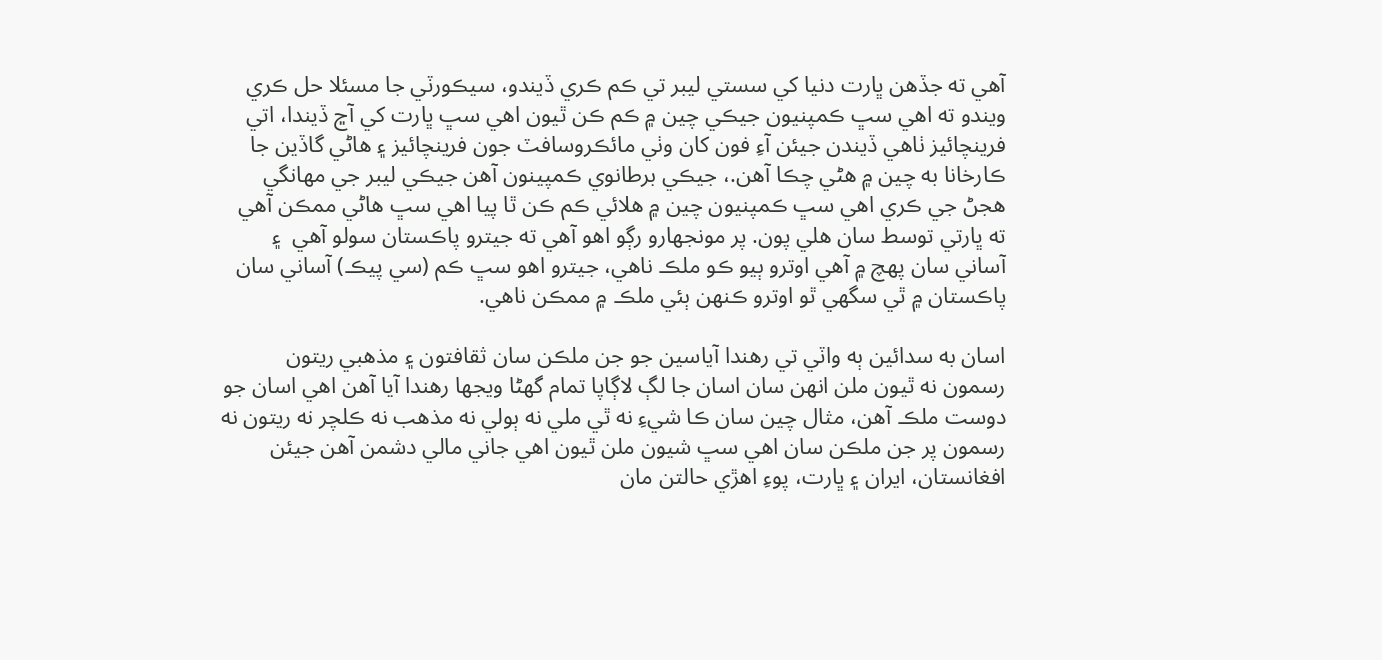آهي ته جڏهن ڀارت دنيا کي سستي ليبر تي ڪم ڪري ڏيندو، سيڪورٽي جا مسئلا حل ڪري ويندو ته اهي سڀ ڪمپنيون جيڪي چين ۾ ڪم ڪن ٿيون اهي سڀ ڀارت کي آڇ ڏيندا، اتي فرينچائيز ٺاهي ڏيندن جيئن آءِ فون کان وٺي مائڪروسافٽ جون فرينچائيز ۽ هاڻي گاڏين جا ڪارخانا به چين ۾ هڻي چڪا آهن.، جيڪي برطانوي ڪمپينون آهن جيڪي ليبر جي مهانگي هجڻ جي ڪري اهي سڀ ڪمپنيون چين ۾ هلائي ڪم ڪن ٿا پيا اهي سڀ هاڻي ممڪن آهي  ته ڀارتي توسط سان هلي پون. پر مونجهارو رڳو اهو آهي ته جيترو پاڪستان سولو آهي  ۽ آساني سان پهچ ۾ آهي اوترو ٻيو ڪو ملڪ ناهي، جيترو اهو سڀ ڪم (سي پيڪ) آساني سان پاڪستان ۾ ٿي سگهي ٿو اوترو ڪنهن ٻئي ملڪ ۾ ممڪن ناهي.

اسان به سدائين ٻه واٽي تي رهندا آياسين جو جن ملڪن سان ثقافتون ۽ مذهبي ريتون رسمون نه ٿيون ملن انهن سان اسان جا لڳ لاڳاپا تمام گهڻا ويجها رهندا آيا آهن اهي اسان جو دوست ملڪ آهن، مثال چين سان ڪا شيءِ نه ٿي ملي نه ٻولي نه مذهب نه ڪلچر نه ريتون نه رسمون پر جن ملڪن سان اهي سڀ شيون ملن ٿيون اهي جاني مالي دشمن آهن جيئن افغانستان، ايران ۽ ڀارت، پوءِ اهڙي حالتن مان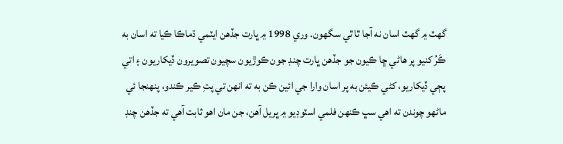گھٽ ۾ گھٽ اسان نه آجا ٿا ٿي سگهون. وري 1998 ۾ ڀارت جڏهن ايٽمي ڌماڪا ڪيا ته اسان به ڪَرُ کنيو پر هاڻي ڇا ڪيون جو جڏهن ڀارت چنڊ جون ڪوڙيون سچيون تصويرون ڏيکاريون ۽ اتي پڄي ڏيکاريو، کڻي ڪيئن به پر اسان وارا جي ائين ڪن به ته انهن تي پتِ ڪير ڪندو، پنهنجا ئي ماڻهو چوندن ته اهي سڀ ڪنهن فلمي اسٽوڊيو ۾ ڀريل آهن، جن مان اهو ثابت آهي ته جڏهن چنڊ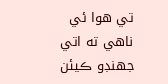تي هوا ئي ناهي ته اتي جهنڊو ڪيئن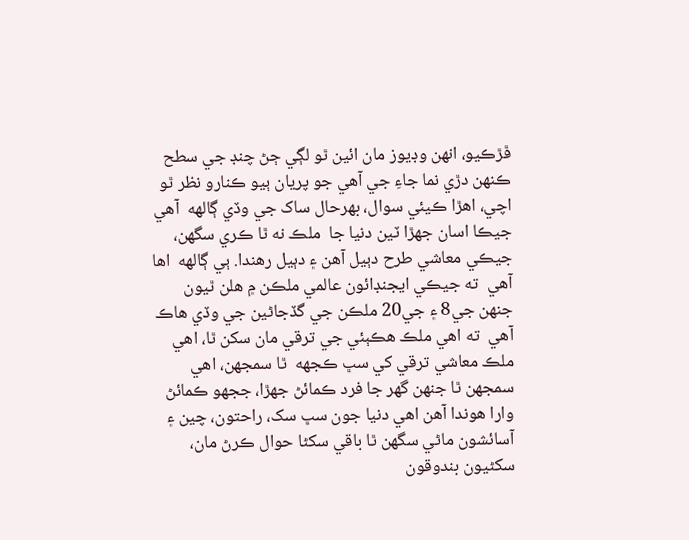ڦڙڪيو، انهن وڊيوز مان ائين ٿو لڳي ڄڻ چنڊ جي سطح ڪنهن دڙي نما جاءِ جي آهي جو پريان ٻيو ڪنارو نظر ٿو اچي، اهڙا ڪيئي سوال، بهرحال ساک جي وڏي ڳالھه  آهي  جيڪا اسان جهڙا ٽين دنيا جا  ملڪ نه ٿا ڪري سگهن، جيڪي معاشي طرح دٻيل آهن ۽ دٻيل رهندا. ٻي ڳالھه  اها آهي  ته جيڪي ايجنڊائون عالمي ملڪن ۾ هلن ٿيون جنهن جي8 ۽ جي20 ملڪن جي گڏجاڻين جي وڏي هاڪ آهي  ته اهي ملڪ هڪٻئي جي ترقي مان سکن ٿا، اهي ملڪ معاشي ترقي کي سڀ ڪجھه  ٿا سمجهن، اهي سمجهن ٿا جنهن گهر جا فرد ڪمائڻ جهڙا، ججهو ڪمائڻ وارا هوندا آهن اهي دنيا جون سڀ سک، راحتون، چين ۽ آسائشون ماڻي سگهن ٿا باقي سکڻا حوال ڪرڻ مان، سکڻيون بندوقون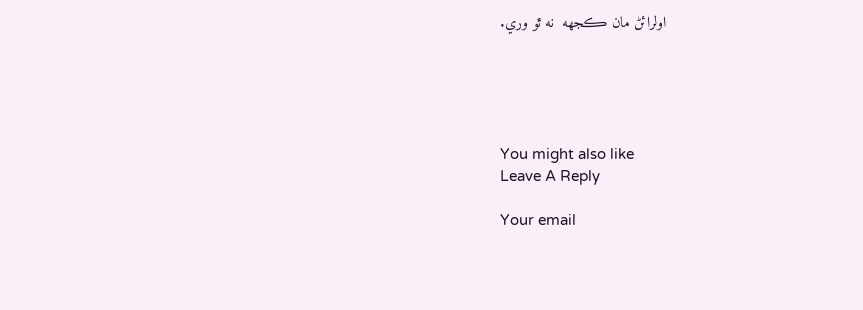اولرائڻ مان ڪجھه  نه ٿو وري.





You might also like
Leave A Reply

Your email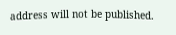address will not be published.